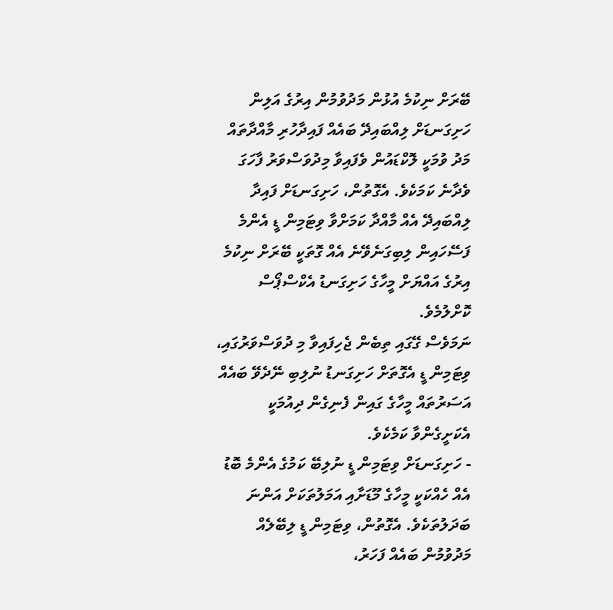ބޭރަށް ނިކުމެ އުޅުން މަދުވުމުން އިރުގެ އަލިން ހަށިގަނޑަށް ލިއްބައިދޭ ބައެއް ފައިދާހުރި މާއްދާތައް މަދު ވުމަކީ ލޮކްޑައުން ވެފައިވާ މިދުވަސްވަރު ފާހަގަ ވެދާނެ ކަމަކެވެ. އެގޮތުން، ހަށިގަނޑަށް ފައިދާ ލިއްބައިދޭ އެއް މާއްދާ ކަމަށްވާ ވިޓަމިން ޑީ އެންމެ ފަސޭހައިން ލިބިގަނެވޭނެ އެއް ގޮތަކީ ބޭރަށް ނިކުމެ އިރުގެ އައްޔަށް މީހާގެ ހަށިގަނޑު އެކްސްޕޯސް ކޮށްލުމެވެ.
ނަމަވެސް ގޭގައި ތިބެން ޖެހިފައިވާ މި ދުވަސްވަރުގައި، ވިޓަމިން ޑީ އެގޮތަށް ހަށިގަނޑު ނުލިބި ނޭދެވޭ ބައެއް އަސަރުތައް މީހާގެ ގައިން ފެނިގެން ދިއުމަކީ އެކަށީގެންވާ ކަމެކެވެ.
- ހަށިގަނޑަށް ވިޓަމިން ޑީ ނުލިބޭ ކަމުގެ އެންމެ ބޮޑު އެއް ހެއްކަކީ މީހާގެ މޫޑަށާއި އަމަލުތަކަށް އަންނަ ބަދަލުތަކެވެ. އެގޮތުން، ވިޓަމިން ޑީ ލިބޭލެއް މަދުވުމުން ބައެއް ފަހަރު،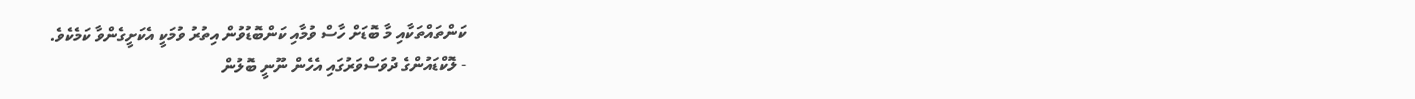ކަންތައްތަކާއި މާ ބޮޑަށް ހާސް ވުމާއި ކަންބޮޑުވުން އިތުރު ވުމަކީ އެކަށީގެންވާ ކަމެކެވެ.
- ލޮކްޑައުންގެ ދުވަސްވަރުގައި އެހެން ނޫނީ ބޮލުން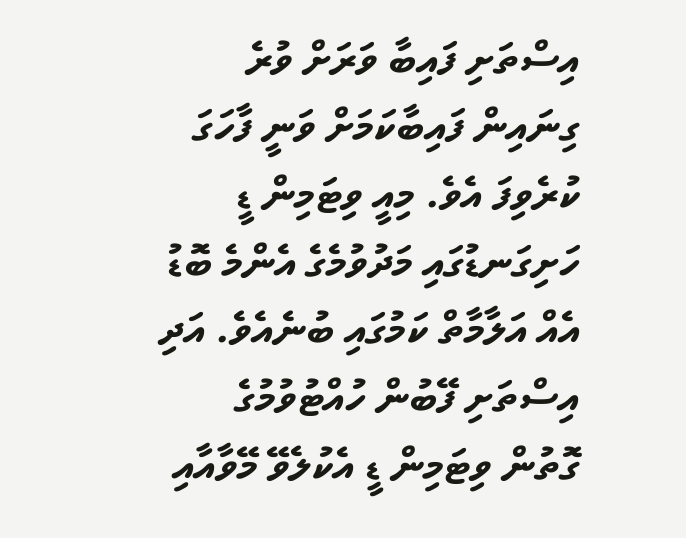އިސްތަށި ފައިބާ ވަރަށް ވުރެ ގިނައިން ފައިބާކަމަށް ވަނީ ފާހަގަ ކުރެވިފަ އެވެ. މިއީ ވިޓަމިން ޑީ ހަށިގަނޑުގައި މަދުވުމެގެ އެންމެ ބޮޑު އެއް އަލާމާތް ކަމުގައި ބުނެއެވެ. އަދި އިސްތަށި ފޭބުން ހުއްޓުވުމުގެ ގޮތުން ވިޓަމިން ޑީ އެކުލެވޭ މޭވާއާއި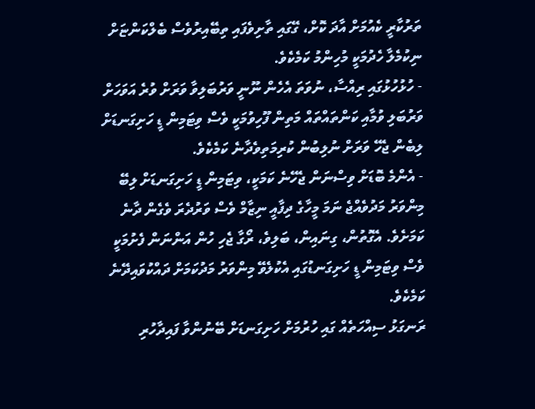ތަރުކާރީ ކެއުމަށް އާދަ ކޮށް، ގޭގައި ތާށިވެފައި ތިބޭއިރުވެސް ބެލްކަންޏަށް ނިކުމެލާ ހެދުމަކީ މުހިންމު ކަމެކެވެ.
- ހުޅުހުޅުގައި ރިއްސާ، ނުވަތަ އެހެން ނޫނީ ވަރުބަލިވާ ވަރަށް ވުރެ އަވަހަށް ވަރުބަލި ވުމާއި ކަންތައްތައް މަތިން ފޫހިވުމަކީ ވެސް ވިޓަމިން ޑީ ހަށިގަނޑަށް ލިބެން ޖެހޭ ވަރަށް ނުލިބުން ކުރިމަތިވެދާނެ ކަމެކެވެ.
- އެންމެ ބޮޑަށް ވިސްނަން ޖެހޭނެ ކަމަކީ، ވިޓަމިން ޑީ ހަށިގަނޑަށް ލިބޭ މިންވަރު މަދުވެއްޖެ ނަމަ މީހާގެ ދިފާއީ ނިޒާމް ވެސް ވަރުދެރަ ވެގެން ދާނެ ކަމަށެވެ. އެގޮތުން، ގިނައިން، ބަލިވެ، ރޯގާ ޖެހި ހުން އަންނަން ފެށުމަކީ ވެސް ވިޓަމިން ޑީ ހަށިގަނޑުގައި އެކުލެވޭ މިންވަރު މަދުކަމަށް ދައްކުވައިދޭނެ ކަމެކެވެ.
ރަނގަޅު ސިއްހަތެއް ގައި ހުރުމަށް ހަށިގަނޑަށް ބޭނުންވާ ފައިދާހުރި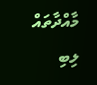މާއްދާތައް ލިބި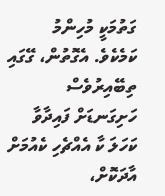ގަތުމަކީ މުހިންމު ކަމެކެވެ. އެގޮތުން، ގޭގައި ތިބޭއިރުވެސް ހަށިގަނޑަށް ފައިދާވާ ކަހަލަ ކާ އެއްޗެހި ކެއުމަށް އާދަކޮށް،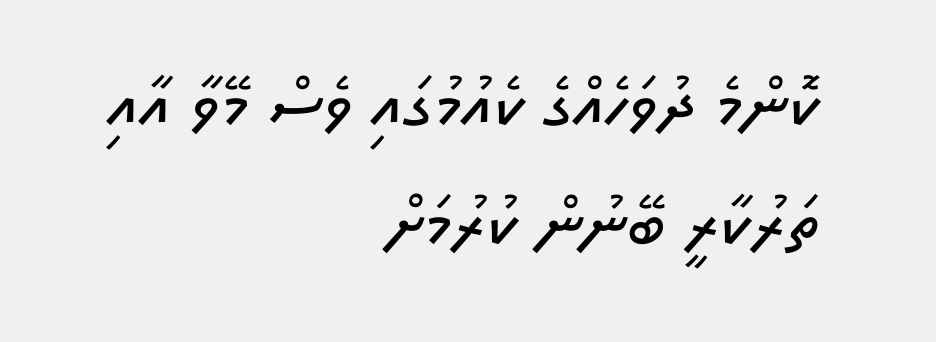ކޮންމެ ދުވަހެއްގެ ކެއުމުގައި ވެސް މޭވާ އާއި ތަރުކާރީ ބޭނުން ކުރުމަށް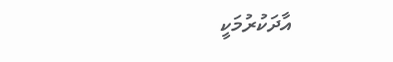އާދަކުރުމަކީ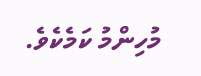މުހިންމު ކަމެކެވެ.